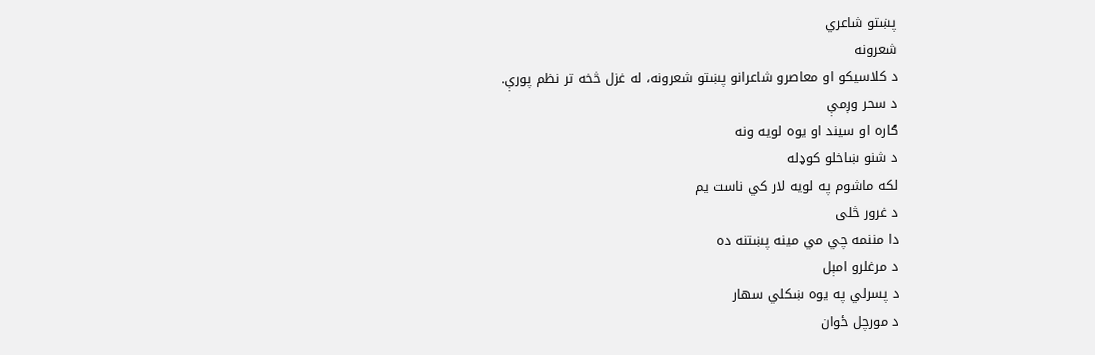پښتو شاعري
شعرونه
د کلاسیکو او معاصرو شاعرانو پښتو شعرونه، له غزل څخه تر نظم پورې.
د سحر وږمې
ګاره او سيند او يوه لويه ونه
د شنو ښاخلو کوډله
لکه ماشوم په لويه لار کي ناست يم
د غرور څلى
دا مننمه چي مي مينه پښتنه ده
د مرغلرو امېل
د پسرلي په يوه ښکلي سهار
د مورچل ځوان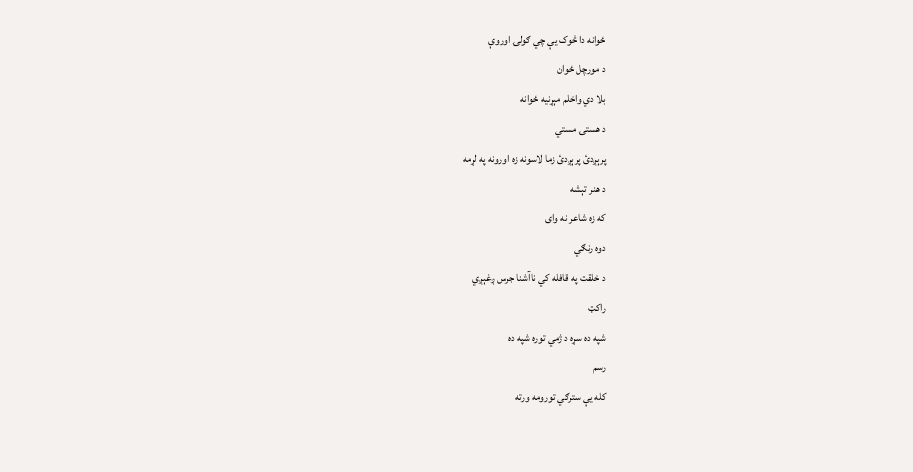ځوانه دا څوک يې چي ګولۍ اوروې
د مورچل ځوان
بلا دي واخلم مېړنيه ځوانه
د هستۍ مستي
پرېږدئ پرېږدئ زما لاسونه زه اورونه په لړمه
د هنر تېشه
که زه شاعر نه واى
دوه رنګي
د خلقت په قافله کي ناآشنا جرس ږغېږي
راکټ
شپه ده سړه د ژمي توره شپه ده
رسم
کله يې سترګي تورومه ورته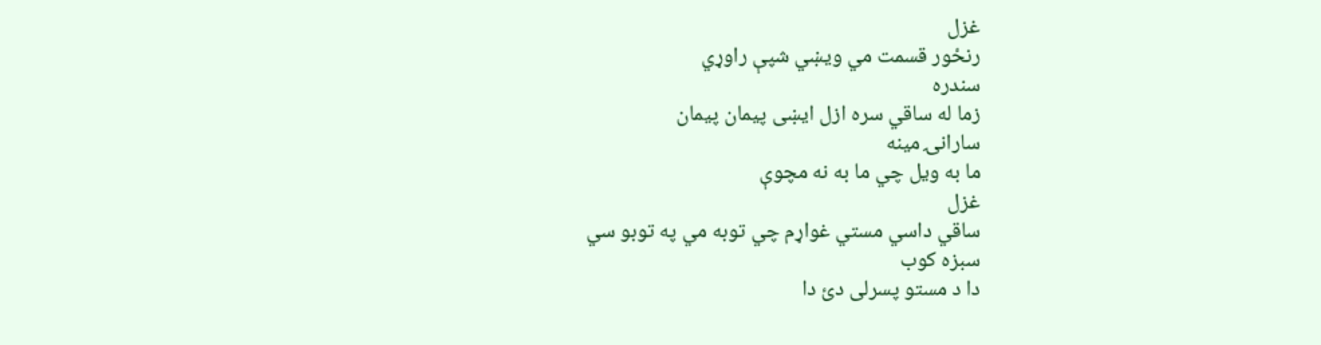غزل
رنځور قسمت مي ويښي شپې راوړي
سندره
زما له ساقي سره ازل ايښى پيمان پيمان
سارانۍ مينه
ما به ويل چي ما به نه مچوې
غزل
ساقي داسي مستي غواړم چي توبه مي په توبو سي
سبزه کوب
دا د مستو پسرلى دئ دا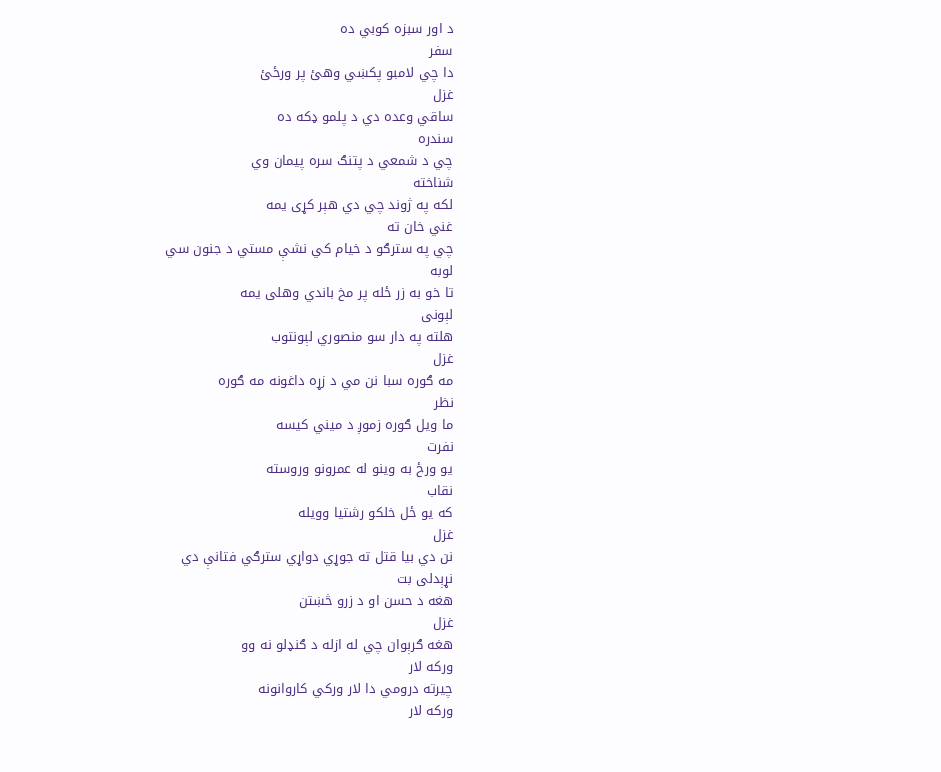د اور سبزه کوبي ده
سفر
دا چي لامبو پکښي وهئ پر ورځئ
غزل
ساقي وعده دي د پلمو ډکه ده
سندره
چي د شمعي د پتنګ سره پيمان وي
شناخته
لکه په ژوند چي دي هېر کړى يمه
غني خان ته
چي په سترګو د خيام کي نشې مستي د جنون سي
لوبه
تا خو به زر ځله پر مخ باندي وهلى يمه
لېونى
هلته په دار سو منصوري لېونتوب
غزل
مه ګوره سبا نن مي د زړه داغونه مه ګوره
نظر
ما ويل ګوره زموږ د ميني کيسه
نفرت
يو ورځ به وينو له عمرونو وروسته
نقاب
که يو ځل خلکو رشتيا وويله
غزل
نن دي بيا قتل ته جوړي دواړي سترګي فتانې دي
نړېدلى بت
هغه د حسن او د زرو څښتن
غزل
هغه ګرېوان چي له ازله د ګنډلو نه وو
ورکه لار
چيرته درومي دا لار ورکي کاروانونه
ورکه لار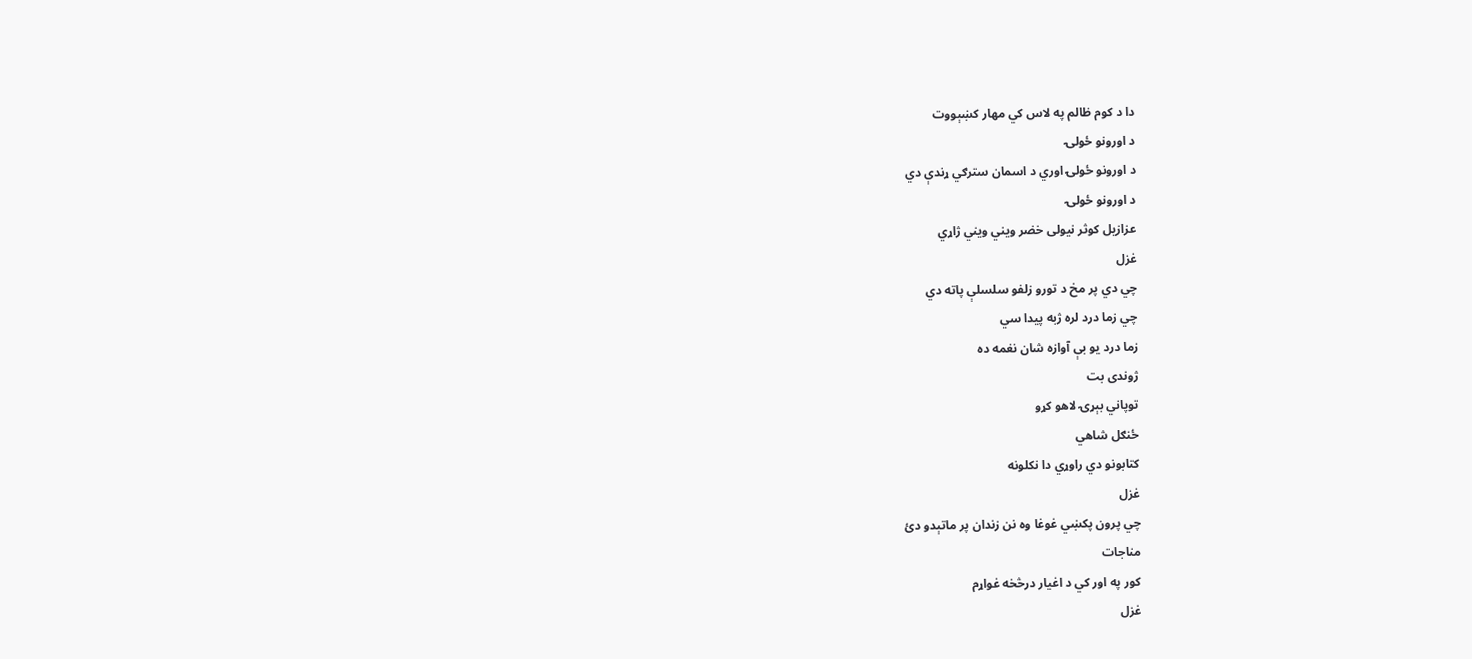دا د کوم ظالم په لاس کي مهار کښېووت
د اورونو ځولۍ
د اورونو ځولۍ اوري د اسمان سترګي ړندې دي
د اورونو ځولۍ
عزازيل کوثر نيولى خضر ويني ويني ژاړي
غزل
چي دي پر مخ د تورو زلفو سلسلې پاته دي
چي زما درد لره ژبه پيدا سي
زما درد يو بې آوازه شان نغمه ده
ژوندى بت
توپاني بېړۍ لاهو کړو
ځنګل شاهي
کتابونو دي راوړي دا نکلونه
غزل
چي پرون پکښي غوغا وه نن زندان پر ماتېدو دئ
مناجات
كور په اور كي د اغيار درڅخه غواړم
غزل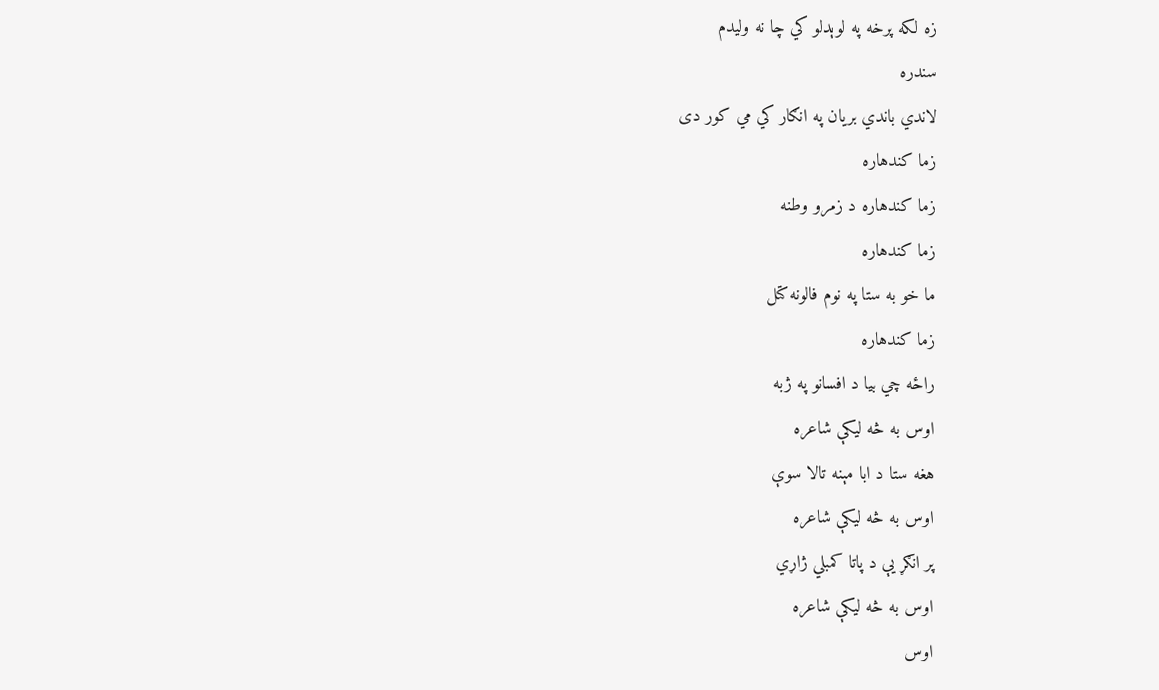زه لكه پرخه په لوېدلو كي چا نه وليدم
سندره
لاندي باندي بريان په انګار كي مي كور دى
زما کندهاره
زما كندهاره د زمرو وطنه
زما کندهاره
ما خو به ستا په نوم فالونه كتل
زما کندهاره
راځه چي بيا د افسانو په ژبه
اوس به څه ليکې شاعره
هغه ستا د ابا مېنه تالا سوې
اوس به څه ليکې شاعره
پر انګړ يې د پاتا كمبلي ژاړي
اوس به څه ليکې شاعره
اوس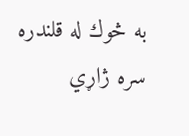به څوك له قلندره سره ژاړي